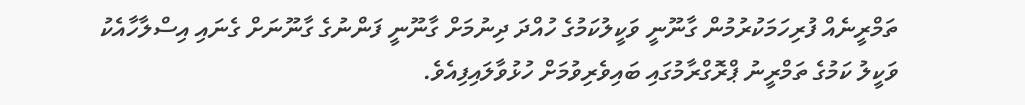ތަމްރީނެއް ފުރިހަމަކުރުމުން ގާނޫނީ ވަކީލުކަމުގެ ހުއްދަ ދިނުމަށް ގާނޫނީ ފަންނުގެ ގާނޫނަށް ގެނައި އިސްލާހާއެކު ވަކީލު ކަމުގެ ތަމްރީނު ޕްރޮގްރާމުގައި ބައިވެރިވުމަށް ހުޅުވާލައިފިއެވެ.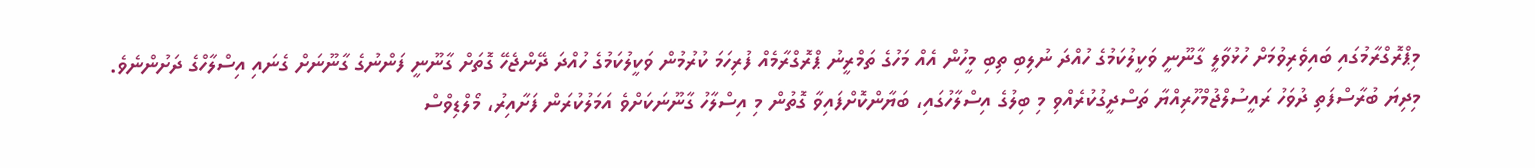މިޕްރޮގްރާމުގައި ބައިވެރިވުމަށް ހުޅުވާލީ ގާނޫނީ ވަކީލުކަމުގެ ހުއްދަ ނުލިބި ތިބި މީހުން އެއް މަހުގެ ތަމްރީނު ޕްރޮގްރާމެއް ފުރިހަމަ ކުރުމުން ވަކީލުކަމުގެ ހުއްދަ ދޭންޖެހޭ ގޮތަށް ގާނޫނީ ފަންނުގެ ގާނޫނަށް ގެނައި އިސްލާހްގެ ދަށުންނެވެ.
މިދިޔަ ބުރާސްފަތި ދުވަހު ރައީސުލްޖުމްހޫރިއްޔާ ތަސްދީގުކުރެއްވި މި ބިލުގެ އިސްލާހުގައި، ބަޔާންކޮށްފައިވާ ގޮތުން މި އިސްލާހު ގާނޫނަކަށްވެ އަމަލުކުރަން ފަށާއިރު، މޯލްޑިވްސް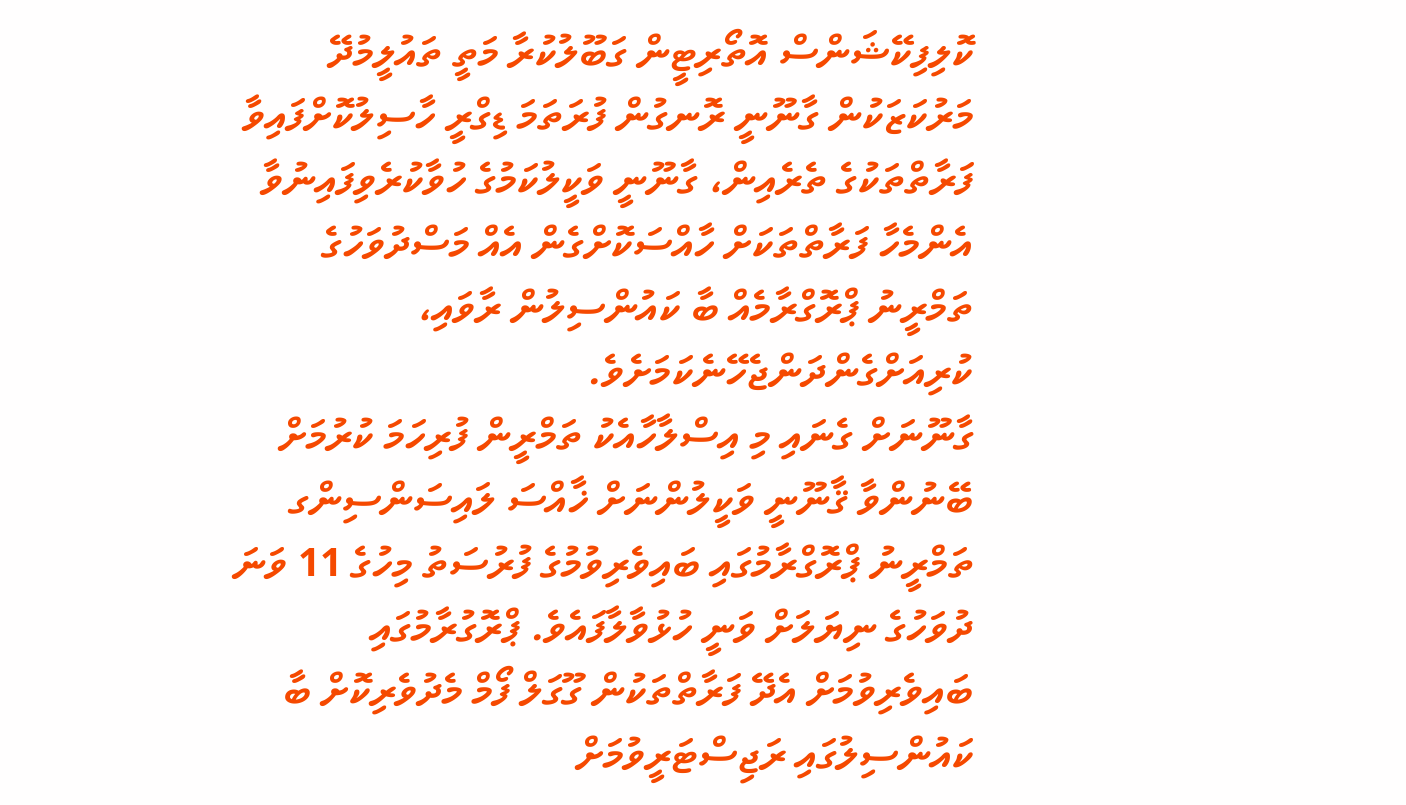ކޮލިފިކޭޝަންސް އޮތޯރިޓީން ގަބޫލުކުރާ މަތީ ތައުލީމުދޭ މަރުކަޒަކުން ގާނޫނީ ރޮނގުން ފުރަތަމަ ޑިގްރީ ހާސިލުކޮށްފައިވާ ފަރާތްތަކުގެ ތެރެއިން، ގާނޫނީ ވަކީލުކަމުގެ ހުވާކުރެވިފައިނުވާ އެންމެހާ ފަރާތްތަކަށް ހާއްސަކޮށްގެން އެއް މަސްދުވަހުގެ ތަމްރީނު ޕްރޮގްރާމެއް ބާ ކައުންސިލުން ރާވައި، ކުރިއަށްގެންދަންޖެހޭނެކަމަށެވެ.
ގާނޫނަށް ގެނައި މި އިސްލާހާއެކު ތަމްރީން ފުރިހަމަ ކުރުމަށް ބޭނުންވާ ޤާނޫނީ ވަކީލުންނަށް ޚާއްސަ ލައިސަންސިންގ ތަމްރީނު ޕްރޮގްރާމުގައި ބައިވެރިވުމުގެ ފުރުސަތު މިހުގެ 11 ވަނަ ދުވަހުގެ ނިޔަލަށް ވަނީ ހުޅުވާލާފައެވެ. ޕްރޮގުރާމުގައި ބައިވެރިވުމަށް އެދޭ ފަރާތްތަކުން ގޫގަލް ފޯމް މެދުވެރިކޮށް ބާ ކައުންސިލުގައި ރަޖިސްޓަރީވުމަށް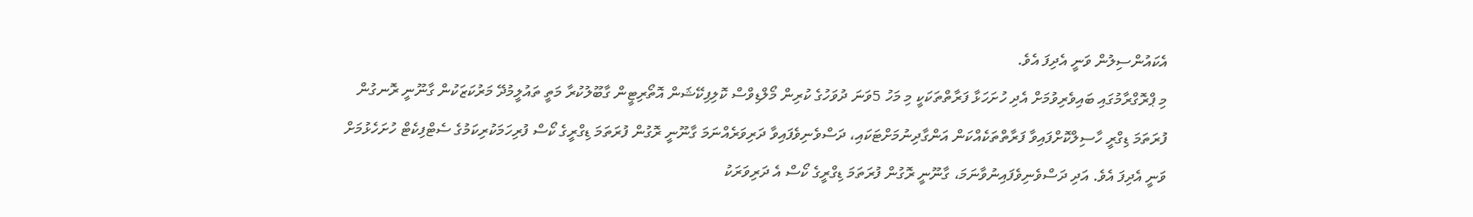އެކައުންސިލުން ވަނީ އެދިފަ އެވެ.
މި ޕްރޮގްރާމުގައި ބައިވެރިވުމަށް އެދި ހުށަހަޅާ ފަރާތްތަކަކީ މި މަހު 5ވަނަ ދުވަހުގެ ކުރިން މޯލްޑިވްސް ކޮލިފިކޭޝަން އޮތޯރިޓީން ގާބޫލުކުރާ މަތީ ތައުލީމުދޭ މަރުކަޒަކުން ގާނޫނީ ރޮނގުން ފުރަތަމަ ޑިގްރީ ހާސިލްކޮށްފައިވާ ފަރާތްތަކެއްކަން އަންގާދިނުމަށްޓަކައި، ދަސްވެނިވެފައިވާ ދަރިވަރެއްނަމަ ގާނޫނީ ރޮގުން ފުރަތަމަ ޑިގްރީގެ ކޯސް ފުރިހަމަކުރިކަމުގެ ސެޓްފިކެޓް ހުށަހެޅުމަށް ވަނީ އެދިފަ އެވެ. އަދި ދަސްވެނިވެފައިނުވާނަމަ، ގާނޫނީ ރޮގުން ފުރަތަމަ ޑިގްރީގެ ކޯސް އެ ދަރިވަރަކު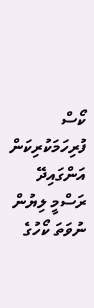ކޯސް ފުރިހަމަކުރިކަން އަންގައިދޭ ރަސްމީ ލިޔުން ނުވަތަ ކޯހުގެ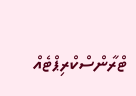ޓްރާންސްކްރިޕްޓެއް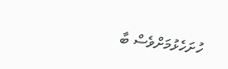ހުށަހެޅުމަށްވެސް ބާ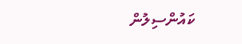ކައުންސިލުން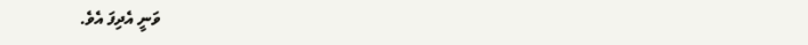ވަނީ އެދިފަ އެވެ.